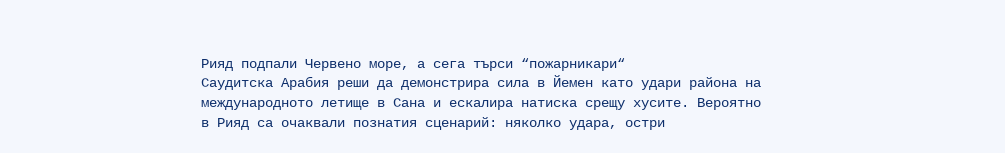Рияд подпали Червено море, а сега търси “пожарникари“
Саудитска Арабия реши да демонстрира сила в Йемен като удари района на международното летище в Сана и ескалира натиска срещу хусите. Вероятно в Рияд са очаквали познатия сценарий: няколко удара, остри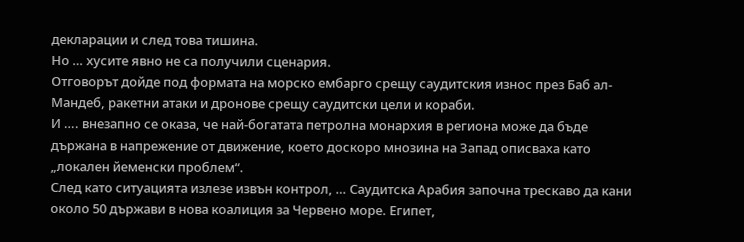декларации и след това тишина.
Но … хусите явно не са получили сценария.
Отговорът дойде под формата на морско ембарго срещу саудитския износ през Баб ал-Мандеб, ракетни атаки и дронове срещу саудитски цели и кораби.
И …. внезапно се оказа, че най-богатата петролна монархия в региона може да бъде държана в напрежение от движение, което доскоро мнозина на Запад описваха като „локален йеменски проблем“.
След като ситуацията излезе извън контрол, … Саудитска Арабия започна трескаво да кани около 50 държави в нова коалиция за Червено море. Египет,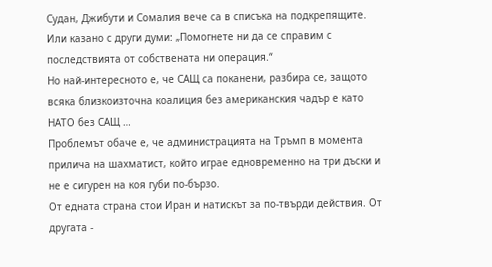Судан, Джибути и Сомалия вече са в списъка на подкрепящите.
Или казано с други думи: „Помогнете ни да се справим с последствията от собствената ни операция.“
Но най-интересното е, че САЩ са поканени, разбира се, защото всяка близкоизточна коалиция без американския чадър е като НАТО без САЩ …
Проблемът обаче е, че администрацията на Тръмп в момента прилича на шахматист, който играе едновременно на три дъски и не е сигурен на коя губи по-бързо.
От едната страна стои Иран и натискът за по-твърди действия. От другата -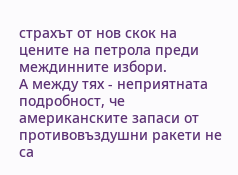страхът от нов скок на цените на петрола преди междинните избори.
А между тях - неприятната подробност, че американските запаси от противовъздушни ракети не са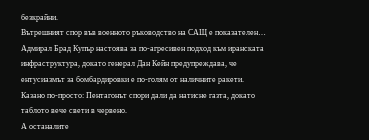безкрайни.
Вътрешният спор във военното ръководство на САЩ е показателен… Адмирал Брад Купър настоява за по-агресивен подход към иранската инфраструктура, докато генерал Дан Кейн предупреждава, че ентусиазмът за бомбардировки е по-голям от наличните ракети.
Казано по-просто: Пентагонът спори дали да натисне газта, докато таблото вече свети в червено.
А останалите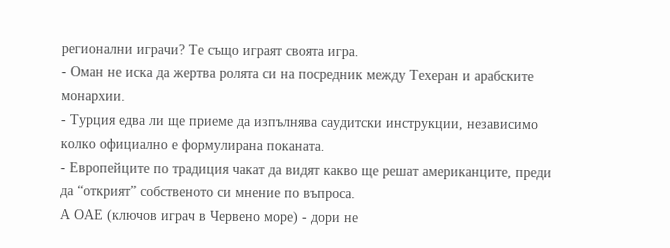регионални играчи? Те също играят своята игра.
- Оман не иска да жертва ролята си на посредник между Техеран и арабските монархии.
- Турция едва ли ще приеме да изпълнява саудитски инструкции, независимо колко официално е формулирана поканата.
- Европейците по традиция чакат да видят какво ще решат американците, преди да “открият” собственото си мнение по въпроса.
А ОАЕ (ключов играч в Червено море) - дори не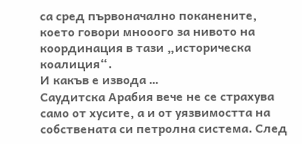са сред първоначално поканените, което говори мнооого за нивото на координация в тази „историческа коалиция“.
И какъв е извода …
Саудитска Арабия вече не се страхува само от хусите, а и от уязвимостта на собствената си петролна система. След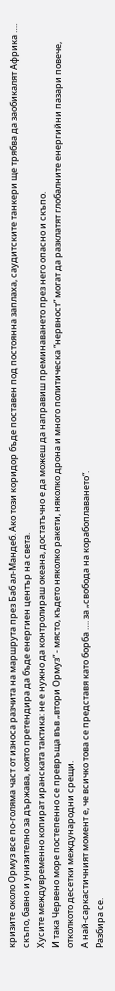кризите около Ормуз все по-голяма част от износа разчита на маршрута през Баб ал-Мандеб. Ако този коридор бъде поставен под постоянна заплаха, саудитските танкери ще трябва да заобикалят Африка …. скъпо, бавно и унизително за държава, която претендира да бъде енергиен център на света.
Хусите междувременно копират иранската тактика: не е нужно да контролираш океана, достатъчно е да можеш да направиш преминаването през него опасно и скъпо.
И така Червено море постепенно се превръща във „втори Ормуз“ - място, където няколко ракети, няколко дрона и много политическа “нервност” могат да разклатят глобалните енергийни пазари повече, отколкото десетки международни срещи.
А най-саркастичният момент е, че всичко това се представя като борба …. за „свобода на корабоплаването“.
Разбира се.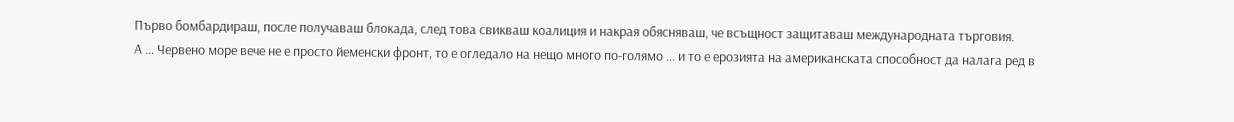Първо бомбардираш, после получаваш блокада, след това свикваш коалиция и накрая обясняваш, че всъщност защитаваш международната търговия.
А … Червено море вече не е просто йеменски фронт, то е огледало на нещо много по-голямо … и то е ерозията на американската способност да налага ред в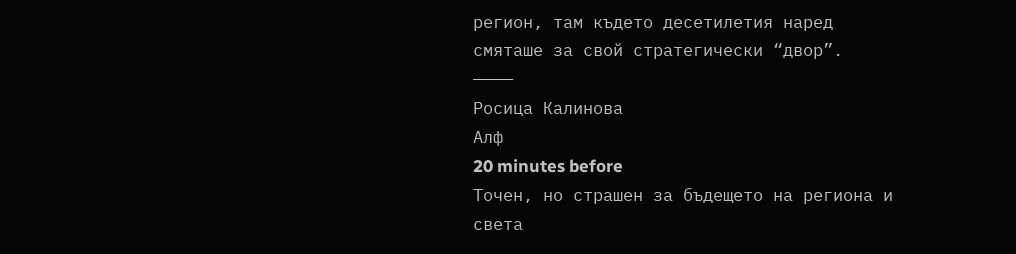регион, там където десетилетия наред смяташе за свой стратегически “двор”.
————
Росица Калинова
Алф
20 minutes before
Точен, но страшен за бъдещето на региона и света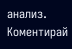анализ.
Коментирай